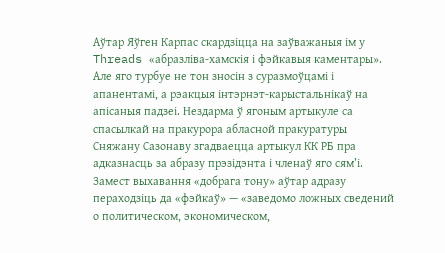Аўтар Яўген Карпас скардзіцца на заўважаныя ім у Threads «абразліва-хамскія і фэйкавыя каментары». Але яго турбуе не тон зносін з суразмоўцамі і апанентамі, а рэакцыя інтэрнэт-карыстальнікаў на апісаныя падзеі. Нездарма ў ягоным артыкуле са спасылкай на пракурора абласной пракуратуры Сняжану Сазонаву згадваецца артыкул КК РБ пра адказнасць за абразу прэзідэнта і членаў яго сям’і.
Замест выхавання «добрага тону» аўтар адразу пераходзіць да «фэйкаў» — «заведомо ложных сведений о политическом, экономическом,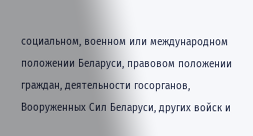социaльном, военном или международном положении Беларуси, правовом положении граждан, деятельности госорганов, Вооруженных Сил Беларуси, других войск и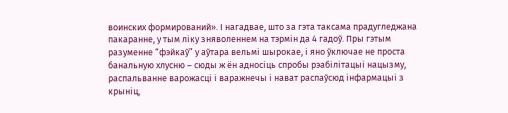воинских формирований». І нагадвае, што за гэта таксама прадугледжана пакаранне, у тым ліку зняволеннем на тэрмін да 4 гадоў. Пры гэтым разуменне “фэйкаў” у аўтара вельмі шырокае, і яно ўключае не проста банальную хлусню – сюды ж ён адносіць спробы рэабілітацыі нацызму, распальванне варожасці і варажнечы і нават распаўсюд інфармацыі з крыніц,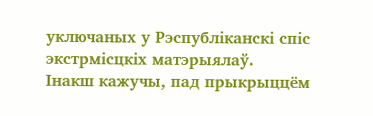уключаных у Рэспубліканскі спіс экстрмісцкіх матэрыялаў.
Інакш кажучы, пад прыкрыццём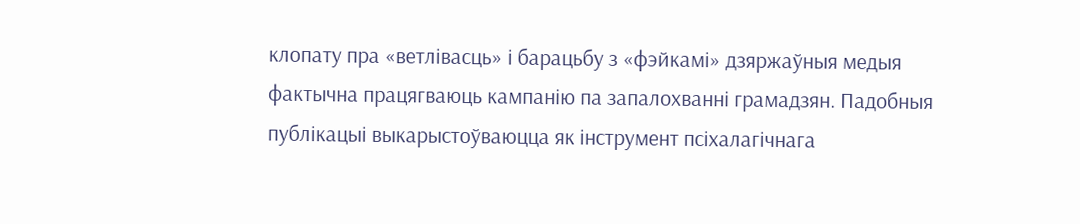клопату пра «ветлівасць» і барацьбу з «фэйкамі» дзяржаўныя медыя фактычна працягваюць кампанію па запалохванні грамадзян. Падобныя публікацыі выкарыстоўваюцца як інструмент псіхалагічнага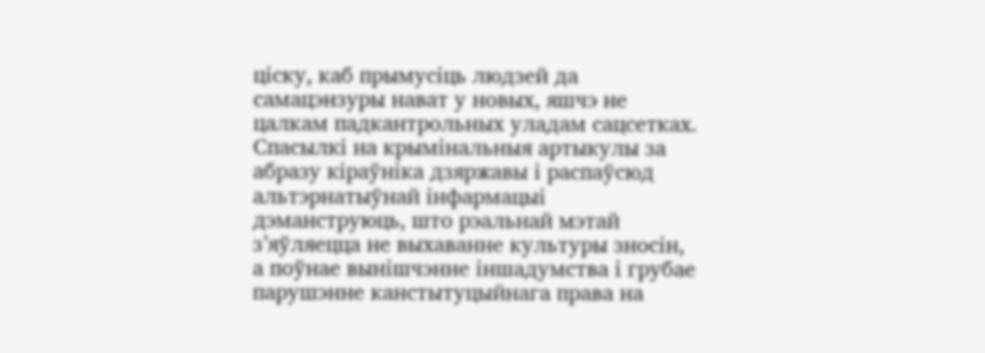ціску, каб прымусіць людзей да самацэнзуры нават у новых, яшчэ не цалкам падкантрольных уладам сацсетках. Спасылкі на крымінальныя артыкулы за абразу кіраўніка дзяржавы і распаўсюд альтэрнатыўнай інфармацыі дэманструюць, што рэальнай мэтай з’яўляецца не выхаванне культуры зносін, а поўнае вынішчэнне іншадумства і грубае парушэнне канстытуцыйнага права на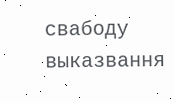свабоду выказвання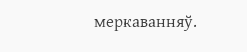меркаванняў.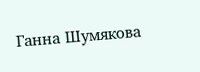Ганна Шумякова